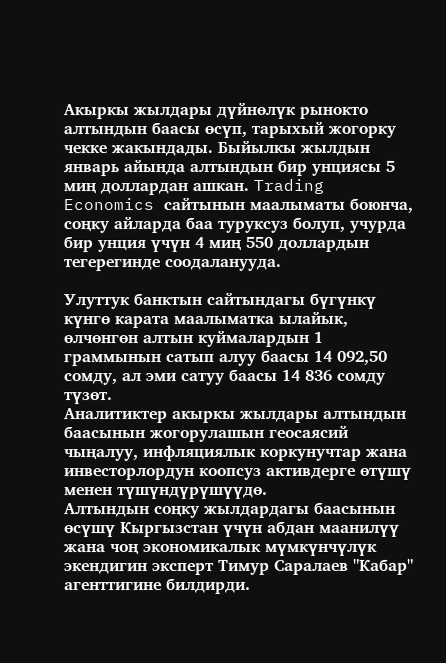Акыркы жылдары дүйнөлүк рынокто алтындын баасы өсүп, тарыхый жогорку чекке жакындады. Быйылкы жылдын январь айында алтындын бир унциясы 5 миң доллардан ашкан. Trading Economics сайтынын маалыматы боюнча, соңку айларда баа туруксуз болуп, учурда бир унция үчүн 4 миң 550 доллардын тегерегинде соодаланууда.

Улуттук банктын сайтындагы бүгүнкү күнгө карата маалыматка ылайык, өлчөнгөн алтын куймалардын 1 граммынын сатып алуу баасы 14 092,50 сомду, ал эми сатуу баасы 14 836 сомду түзөт.
Аналитиктер акыркы жылдары алтындын баасынын жогорулашын геосаясий чыңалуу, инфляциялык коркунучтар жана инвесторлордун коопсуз активдерге өтүшү менен түшүндүрүшүүдө.
Алтындын соңку жылдардагы баасынын өсүшү Кыргызстан үчүн абдан маанилүү жана чоң экономикалык мүмкүнчүлүк экендигин эксперт Тимур Саралаев "Кабар" агенттигине билдирди.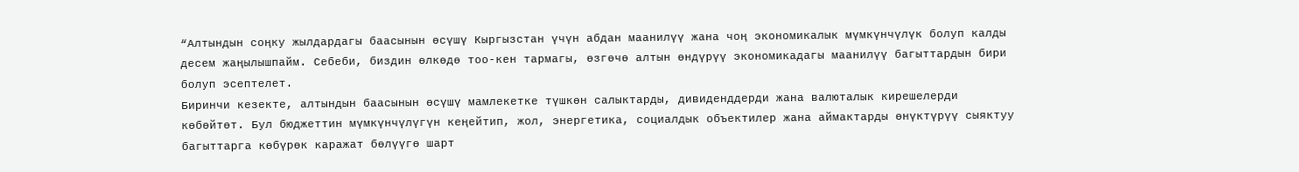“Алтындын соңку жылдардагы баасынын өсүшү Кыргызстан үчүн абдан маанилүү жана чоң экономикалык мүмкүнчүлүк болуп калды десем жаңылышпайм. Себеби, биздин өлкөдө тоо-кен тармагы, өзгөчө алтын өндүрүү экономикадагы маанилүү багыттардын бири болуп эсептелет.
Биринчи кезекте, алтындын баасынын өсүшү мамлекетке түшкөн салыктарды, дивиденддерди жана валюталык кирешелерди көбөйтөт. Бул бюджеттин мүмкүнчүлүгүн кеңейтип, жол, энергетика, социалдык объектилер жана аймактарды өнүктүрүү сыяктуу багыттарга көбүрөк каражат бөлүүгө шарт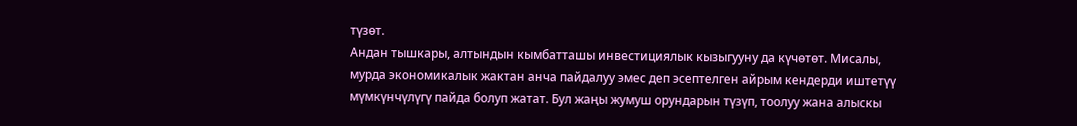түзөт.
Андан тышкары, алтындын кымбатташы инвестициялык кызыгууну да күчөтөт. Мисалы, мурда экономикалык жактан анча пайдалуу эмес деп эсептелген айрым кендерди иштетүү мүмкүнчүлүгү пайда болуп жатат. Бул жаңы жумуш орундарын түзүп, тоолуу жана алыскы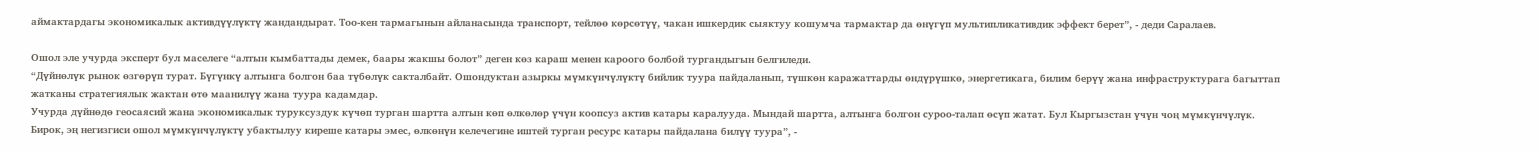аймактардагы экономикалык активдүүлүктү жандандырат. Тоо-кен тармагынын айланасында транспорт, тейлөө көрсөтүү, чакан ишкердик сыяктуу кошумча тармактар да өнүгүп мультипликативдик эффект берет”, - деди Саралаев.

Ошол эле учурда эксперт бул маселеге “алтын кымбаттады демек, баары жакшы болот” деген көз караш менен кароого болбой тургандыгын белгиледи.
“Дүйнөлүк рынок өзгөрүп турат. Бүгүнкү алтынга болгон баа түбөлүк сакталбайт. Ошондуктан азыркы мүмкүнчүлүктү бийлик туура пайдаланып, түшкөн каражаттарды өндүрүшкө, энергетикага, билим берүү жана инфраструктурага багыттап жатканы стратегиялык жактан өтө маанилүү жана туура кадамдар.
Учурда дүйнөдө геосаясий жана экономикалык туруксуздук күчөп турган шартта алтын көп өлкөлөр үчүн коопсуз актив катары каралууда. Мындай шартта, алтынга болгон суроо-талап өсүп жатат. Бул Кыргызстан үчүн чоң мүмкүнчүлүк. Бирок, эң негизгиси ошол мүмкүнчүлүктү убактылуу киреше катары эмес, өлкөнүн келечегине иштей турган ресурс катары пайдалана билүү туура”, -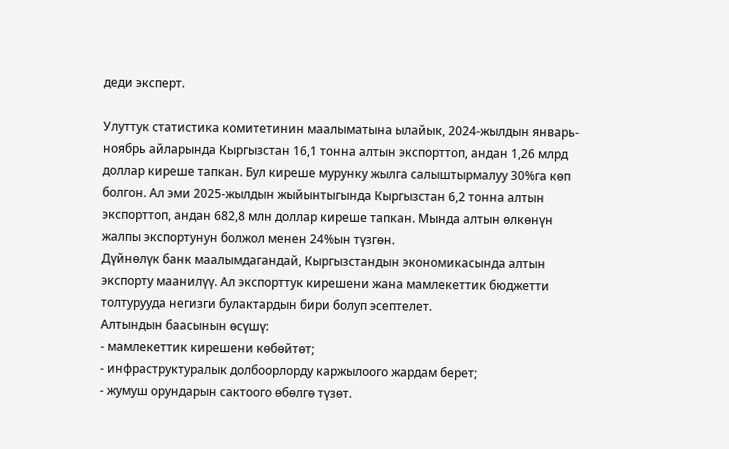деди эксперт.

Улуттук статистика комитетинин маалыматына ылайык, 2024-жылдын январь-ноябрь айларында Кыргызстан 16,1 тонна алтын экспорттоп, андан 1,26 млрд доллар киреше тапкан. Бул киреше мурунку жылга салыштырмалуу 30%га көп болгон. Ал эми 2025-жылдын жыйынтыгында Кыргызстан 6,2 тонна алтын экспорттоп, андан 682,8 млн доллар киреше тапкан. Мында алтын өлкөнүн жалпы экспортунун болжол менен 24%ын түзгөн.
Дүйнөлүк банк маалымдагандай, Кыргызстандын экономикасында алтын экспорту маанилүү. Ал экспорттук кирешени жана мамлекеттик бюджетти толтурууда негизги булактардын бири болуп эсептелет.
Алтындын баасынын өсүшү:
- мамлекеттик кирешени көбөйтөт;
- инфраструктуралык долбоорлорду каржылоого жардам берет;
- жумуш орундарын сактоого өбөлгө түзөт.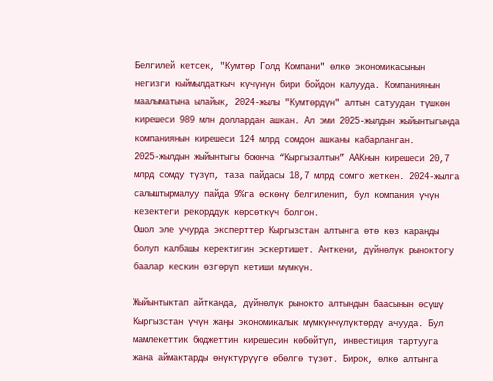Белгилей кетсек, "Кумтөр Голд Компани" өлкө экономикасынын негизги кыймылдаткыч күчүнүн бири бойдон калууда. Компаниянын маалыматына ылайык, 2024-жылы "Кумтөрдүн" алтын сатуудан түшкөн кирешеси 989 млн доллардан ашкан. Ал эми 2025-жылдын жыйынтыгында компаниянын кирешеси 124 млрд сомдон ашканы кабарланган.
2025-жылдын жыйынтыгы боюнча “Кыргызалтын” ААКнын кирешеси 20,7 млрд сомду түзүп, таза пайдасы 18,7 млрд сомго жеткен. 2024-жылга салыштырмалуу пайда 9%га өскөнү белгиленип, бул компания үчүн кезектеги рекорддук көрсөткүч болгон.
Ошол эле учурда эксперттер Кыргызстан алтынга өтө көз каранды болуп калбашы керектигин эскертишет. Анткени, дүйнөлүк рыноктогу баалар кескин өзгөрүп кетиши мүмкүн.

Жыйынтыктап айтканда, дүйнөлүк рынокто алтындын баасынын өсүшү Кыргызстан үчүн жаңы экономикалык мүмкүнчүлүктөрдү ачууда. Бул мамлекеттик бюджеттин кирешесин көбөйтүп, инвестиция тартууга жана аймактарды өнүктүрүүгө өбөлгө түзөт. Бирок, өлкө алтынга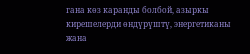гана көз каранды болбой, азыркы кирешелерди өндүрүштү, энергетиканы жана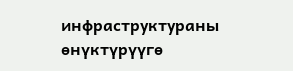инфраструктураны өнүктүрүүгө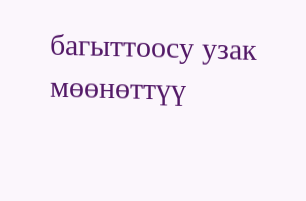багыттоосу узак мөөнөттүү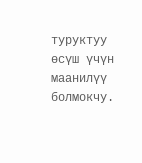туруктуу өсүш үчүн маанилүү болмокчу.